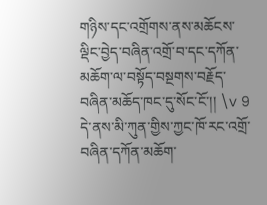གཉིས་དང་འགྲོགས་ནས་མཆོངས་ལྡིང་བྱེད་བཞིན་འགྲོ་བ་དང་དཀོན་མཆོག་ལ་བསྟོད་བསྔགས་བརྗོད་བཞིན་མཆོད་ཁང་དུ་སོང་ངོ་།། \v 9 དེ་ནས་མི་ཀུན་གྱིས་ཀྱང་ཁོ་རང་འགྲོ་བཞིན་དཀོན་མཆོག་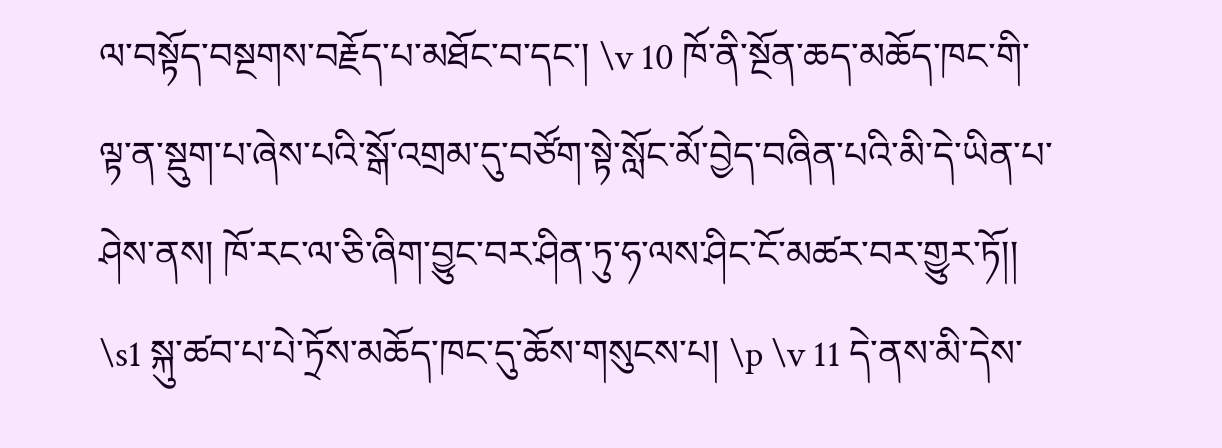ལ་བསྟོད་བསྔགས་བརྗོད་པ་མཐོང་བ་དང་། \v 10 ཁོ་ནི་སྔོན་ཆད་མཆོད་ཁང་གི་ལྟ་ན་སྡུག་པ་ཞེས་པའི་སྒོ་འགྲམ་དུ་བཙོག་སྟེ་སློང་མོ་བྱེད་བཞིན་པའི་མི་དེ་ཡིན་པ་ཤེས་ནས། ཁོ་རང་ལ་ཅི་ཞིག་བྱུང་བར་ཤིན་ཏུ་ཧ་ལས་ཤིང་ངོ་མཚར་བར་གྱུར་ཏོ།། \s1 སྐུ་ཚབ་པ་པེ་ཏྲོས་མཆོད་ཁང་དུ་ཆོས་གསུངས་པ། \p \v 11 དེ་ནས་མི་དེས་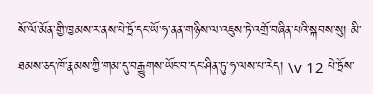སོ་ལོ་མོན་གྱི་ཁྱམས་ར་ནས་པེ་ཏྲོ་དང་ཡོ་ཧ་ནན་གཉིས་ལ་འཇུས་ཏེ་འགྲོ་བཞིན་པའི་སྐབས་སུ། མི་ཐམས་ཅད་ཁོ་རྣམས་ཀྱི་གམ་དུ་བརྒྱུགས་ཡོང་བ་དང་ཤིན་ཏུ་ཧ་ལས་པ་རེད། \v 12 པེ་ཏྲོས་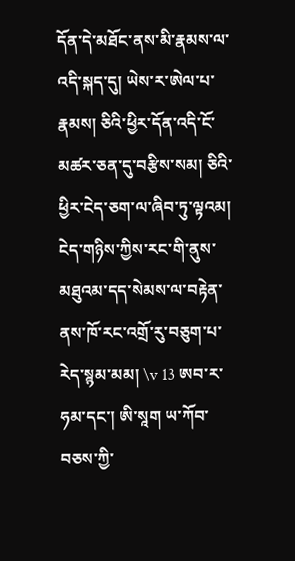དོན་དེ་མཐོང་ནས་མི་རྣམས་ལ་འདི་སྐད་དུ། ཡེས་ར་ཨེལ་པ་རྣམས། ཅིའི་ཕྱིར་དོན་འདི་ངོ་མཚར་ཅན་དུ་བརྩིས་སམ། ཅིའི་ཕྱིར་ངེད་ཅག་ལ་ཞིབ་ཏུ་ལྟའམ། ངེད་གཉིས་ཀྱིས་རང་གི་ནུས་མཐུའམ་དད་སེམས་ལ་བརྟེན་ནས་ཁོ་རང་འགྲོ་རུ་བཅུག་པ་རེད་སྙམ་མམ། \v 13 ཨབ་ར་ཧམ་དང་། ཨི་སཱག ཡ་ཀོབ་བཅས་ཀྱི་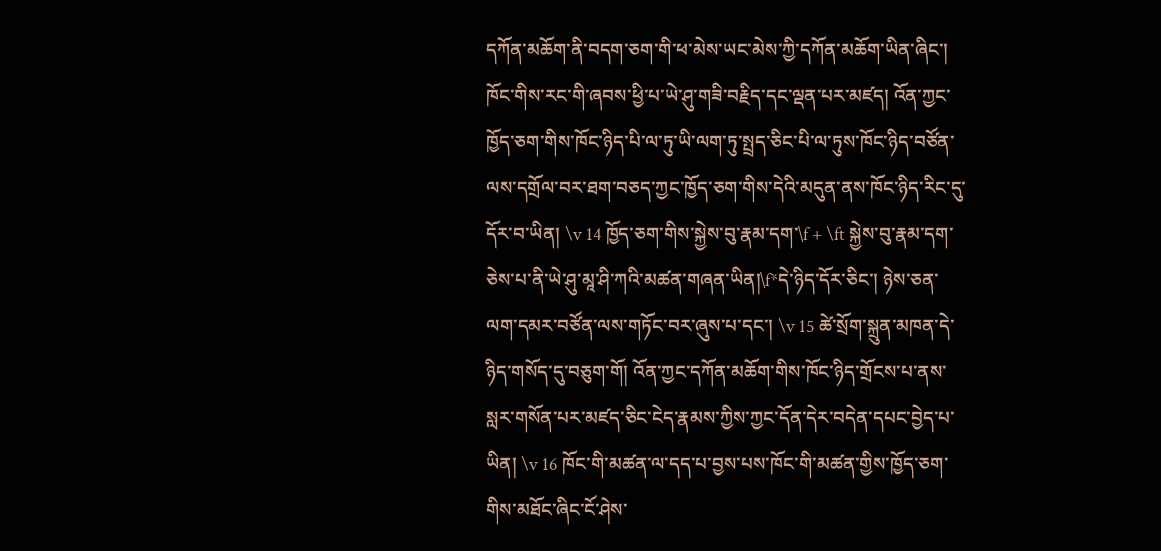དཀོན་མཆོག་ནི་བདག་ཅག་གི་ཕ་མེས་ཡང་མེས་ཀྱི་དཀོན་མཆོག་ཡིན་ཞིང་། ཁོང་གིས་རང་གི་ཞབས་ཕྱི་པ་ཡེ་ཤུ་གཟི་བརྗིད་དང་ལྡན་པར་མཛད། འོན་ཀྱང་ཁྱོད་ཅག་གིས་ཁོང་ཉིད་པི་ལ་ཏུ་ཡི་ལག་ཏུ་སྤྲད་ཅིང་པི་ལ་ཏུས་ཁོང་ཉིད་བཙོན་ལས་དགྲོལ་བར་ཐག་བཅད་ཀྱང་ཁྱོད་ཅག་གིས་དེའི་མདུན་ནས་ཁོང་ཉིད་རིང་དུ་དོར་བ་ཡིན། \v 14 ཁྱོད་ཅག་གིས་སྐྱེས་བུ་རྣམ་དག་\f + \ft སྐྱེས་བུ་རྣམ་དག་ཅེས་པ་ནི་ཡེ་ཤུ་མཱ་ཤི་ཀའི་མཚན་གཞན་ཡིན།\f*དེ་ཉིད་དོར་ཅིང་། ཉེས་ཅན་ལག་དམར་བཙོན་ལས་གཏོང་བར་ཞུས་པ་དང་། \v 15 ཚེ་སྲོག་སྐྲུན་མཁན་དེ་ཉིད་གསོད་དུ་བཅུག་གོ། འོན་ཀྱང་དཀོན་མཆོག་གིས་ཁོང་ཉིད་གྲོངས་པ་ནས་སླར་གསོན་པར་མཛད་ཅིང་ངེད་རྣམས་ཀྱིས་ཀྱང་དོན་དེར་བདེན་དཔང་བྱེད་པ་ཡིན། \v 16 ཁོང་གི་མཚན་ལ་དད་པ་བྱས་པས་ཁོང་གི་མཚན་གྱིས་ཁྱོད་ཅག་གིས་མཐོང་ཞིང་ངོ་ཤེས་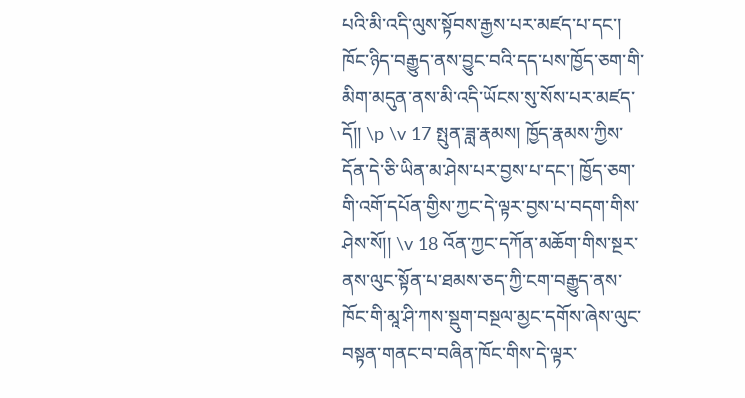པའི་མི་འདི་ལུས་སྟོབས་རྒྱས་པར་མཛད་པ་དང་། ཁོང་ཉིད་བརྒྱུད་ནས་བྱུང་བའི་དད་པས་ཁྱོད་ཅག་གི་མིག་མདུན་ནས་མི་འདི་ཡོངས་སུ་སོས་པར་མཛད་དོ།། \p \v 17 སྤུན་ཟླ་རྣམས། ཁྱོད་རྣམས་ཀྱིས་དོན་དེ་ཅི་ཡིན་མ་ཤེས་པར་བྱས་པ་དང་། ཁྱོད་ཅག་གི་འགོ་དཔོན་གྱིས་ཀྱང་དེ་ལྟར་བྱས་པ་བདག་གིས་ཤེས་སོ།། \v 18 འོན་ཀྱང་དཀོན་མཆོག་གིས་སྔར་ནས་ལུང་སྟོན་པ་ཐམས་ཅད་ཀྱི་ངག་བརྒྱུད་ནས་ཁོང་གི་མཱ་ཤི་ཀས་སྡུག་བསྔལ་མྱང་དགོས་ཞེས་ལུང་བསྟན་གནང་བ་བཞིན་ཁོང་གིས་དེ་ལྟར་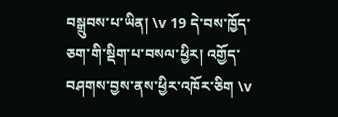བསྒྲུབས་པ་ཡིན། \v 19 དེ་བས་ཁྱོད་ཅག་གི་སྡིག་པ་བསལ་ཕྱིར། འགྱོད་བཤགས་བྱས་ནས་ཕྱིར་འཁོར་ཅིག \v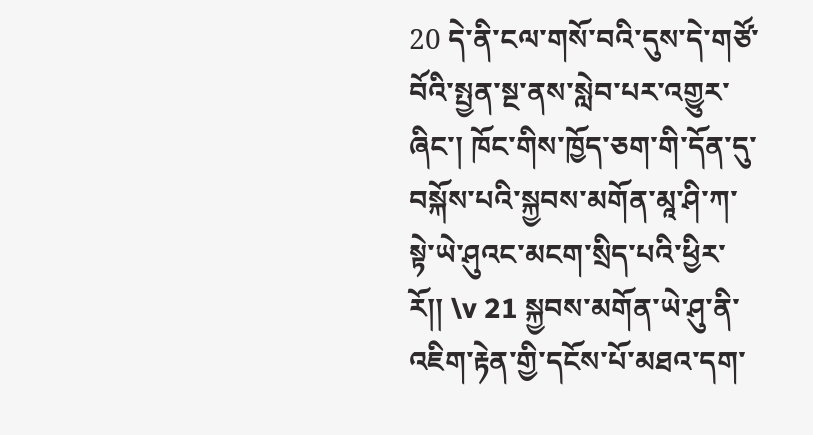20 དེ་ནི་ངལ་གསོ་བའི་དུས་དེ་གཙོ་བོའི་སྤྱན་སྔ་ནས་སླེབ་པར་འགྱུར་ཞིང་། ཁོང་གིས་ཁྱོད་ཅག་གི་དོན་དུ་བསྐོས་པའི་སྐྱབས་མགོན་མཱ་ཤི་ཀ་སྟེ་ཡེ་ཤུའང་མངག་སྲིད་པའི་ཕྱིར་རོ།། \v 21 སྐྱབས་མགོན་ཡེ་ཤུ་ནི་འཇིག་རྟེན་གྱི་དངོས་པོ་མཐའ་དག་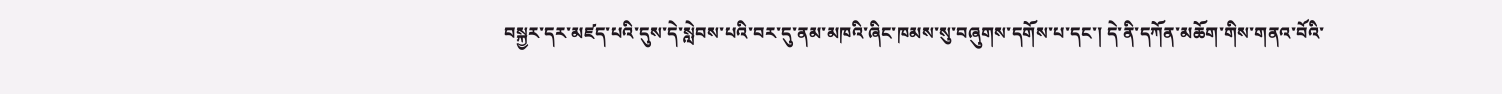བསྐྱར་དར་མཛད་པའི་དུས་དེ་སླེབས་པའི་བར་དུ་ནམ་མཁའི་ཞིང་ཁམས་སུ་བཞུགས་དགོས་པ་དང་། དེ་ནི་དཀོན་མཆོག་གིས་གནའ་བོའི་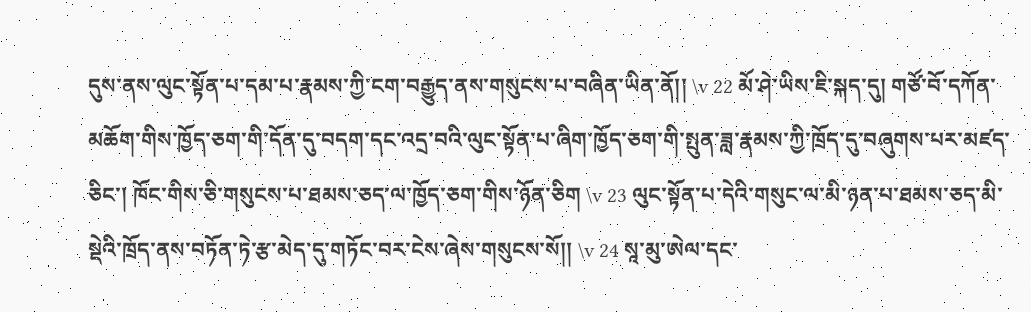དུས་ནས་ལུང་སྟོན་པ་དམ་པ་རྣམས་ཀྱི་ངག་བརྒྱུད་ནས་གསུངས་པ་བཞིན་ཡིན་ནོ།། \v 22 མོ་ཤེ་ཡིས་ཇི་སྐད་དུ། གཙོ་བོ་དཀོན་མཆོག་གིས་ཁྱོད་ཅག་གི་དོན་དུ་བདག་དང་འདྲ་བའི་ལུང་སྟོན་པ་ཞིག་ཁྱོད་ཅག་གི་སྤུན་ཟླ་རྣམས་ཀྱི་ཁྲོད་དུ་བཞུགས་པར་མཛད་ཅིང་། ཁོང་གིས་ཅི་གསུངས་པ་ཐམས་ཅད་ལ་ཁྱོད་ཅག་གིས་ཉོན་ཅིག \v 23 ལུང་སྟོན་པ་དེའི་གསུང་ལ་མི་ཉན་པ་ཐམས་ཅད་མི་སྡེའི་ཁྲོད་ནས་བཏོན་ཏེ་རྩ་མེད་དུ་གཏོང་བར་ངེས་ཞེས་གསུངས་སོ།། \v 24 སཱ་མུ་ཨེལ་དང་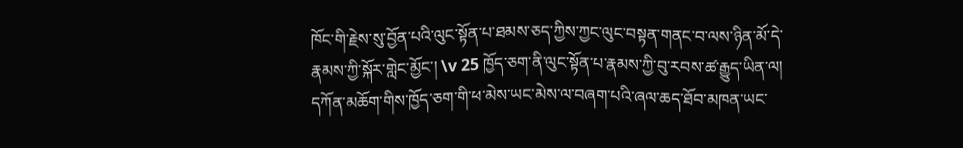ཁོང་གི་རྗེས་སུ་བྱོན་པའི་ལུང་སྟོན་པ་ཐམས་ཅད་ཀྱིས་ཀྱང་ལུང་བསྟན་གནང་བ་ལས་ཉིན་མོ་དེ་རྣམས་ཀྱི་སྐོར་གླེང་མྱོང་། \v 25 ཁྱོད་ཅག་ནི་ལུང་སྟོན་པ་རྣམས་ཀྱི་བུ་རབས་ཚ་རྒྱུད་ཡིན་ལ། དཀོན་མཆོག་གིས་ཁྱོད་ཅག་གི་ཕ་མེས་ཡང་མེས་ལ་བཞག་པའི་ཞལ་ཆད་ཐོབ་མཁན་ཡང་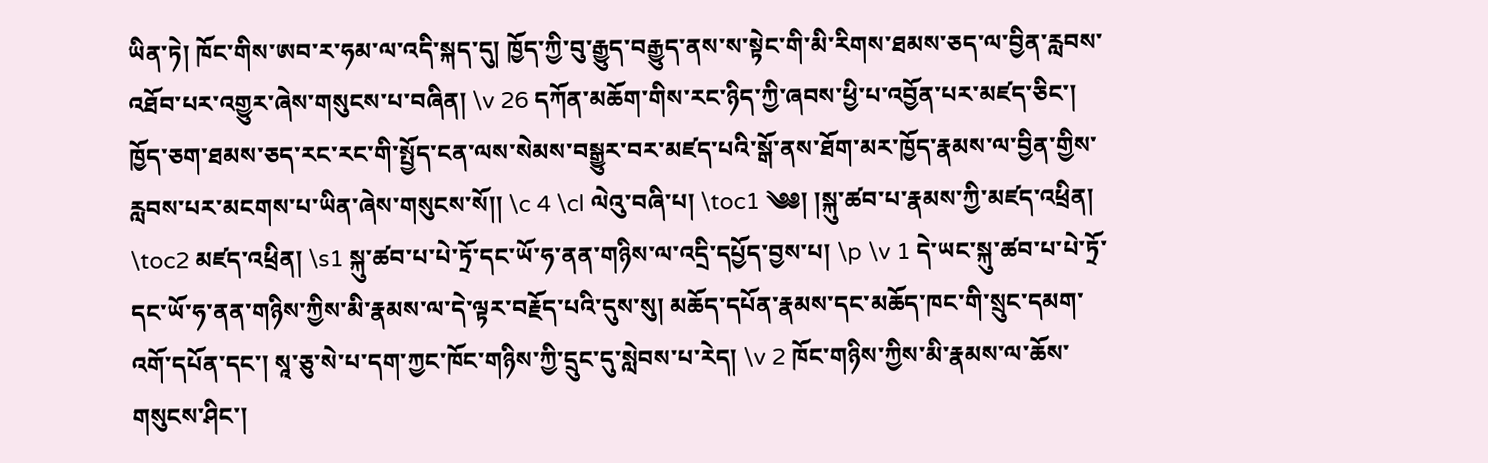ཡིན་ཏེ། ཁོང་གིས་ཨབ་ར་ཧམ་ལ་འདི་སྐད་དུ། ཁྱོད་ཀྱི་བུ་རྒྱུད་བརྒྱུད་ནས་ས་སྟེང་གི་མི་རིགས་ཐམས་ཅད་ལ་བྱིན་རླབས་འཐོབ་པར་འགྱུར་ཞེས་གསུངས་པ་བཞིན། \v 26 དཀོན་མཆོག་གིས་རང་ཉིད་ཀྱི་ཞབས་ཕྱི་པ་འབྱོན་པར་མཛད་ཅིང་། ཁྱོད་ཅག་ཐམས་ཅད་རང་རང་གི་སྤྱོད་ངན་ལས་སེམས་བསྒྱུར་བར་མཛད་པའི་སྒོ་ནས་ཐོག་མར་ཁྱོད་རྣམས་ལ་བྱིན་གྱིས་རླབས་པར་མངགས་པ་ཡིན་ཞེས་གསུངས་སོ།། \c 4 \cl ལེའུ་བཞི་པ། \toc1 ༄༅། །སྐུ་ཚབ་པ་རྣམས་ཀྱི་མཛད་འཕྲིན། \toc2 མཛད་འཕྲིན། \s1 སྐུ་ཚབ་པ་པེ་ཏྲོ་དང་ཡོ་ཧ་ནན་གཉིས་ལ་འདྲི་དཔྱོད་བྱས་པ། \p \v 1 དེ་ཡང་སྐུ་ཚབ་པ་པེ་ཏྲོ་དང་ཡོ་ཧ་ནན་གཉིས་ཀྱིས་མི་རྣམས་ལ་དེ་ལྟར་བརྗོད་པའི་དུས་སུ། མཆོད་དཔོན་རྣམས་དང་མཆོད་ཁང་གི་སྲུང་དམག་འགོ་དཔོན་དང་། སཱ་ཅུ་སེ་པ་དག་ཀྱང་ཁོང་གཉིས་ཀྱི་དྲུང་དུ་སླེབས་པ་རེད། \v 2 ཁོང་གཉིས་ཀྱིས་མི་རྣམས་ལ་ཆོས་གསུངས་ཤིང་།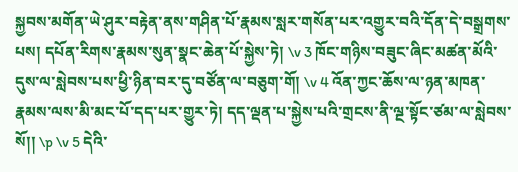སྐྱབས་མགོན་ཡེ་ཤུར་བརྟེན་ནས་གཤིན་པོ་རྣམས་སླར་གསོན་པར་འགྱུར་བའི་དོན་དེ་བསྒྲགས་པས། དཔོན་རིགས་རྣམས་སུན་སྣང་ཆེན་པོ་སྐྱེས་ཏེ། \v 3 ཁོང་གཉིས་བཟུང་ཞིང་མཚན་མོའི་དུས་ལ་སླེབས་པས་ཕྱི་ཉིན་བར་དུ་བཙོན་ལ་བཅུག་གོ། \v 4 འོན་ཀྱང་ཆོས་ལ་ཉན་མཁན་རྣམས་ལས་མི་མང་པོ་དད་པར་གྱུར་ཏེ། དད་ལྡན་པ་སྐྱེས་པའི་གྲངས་ནི་ལྔ་སྟོང་ཙམ་ལ་སླེབས་སོ།། \p \v 5 དེའི་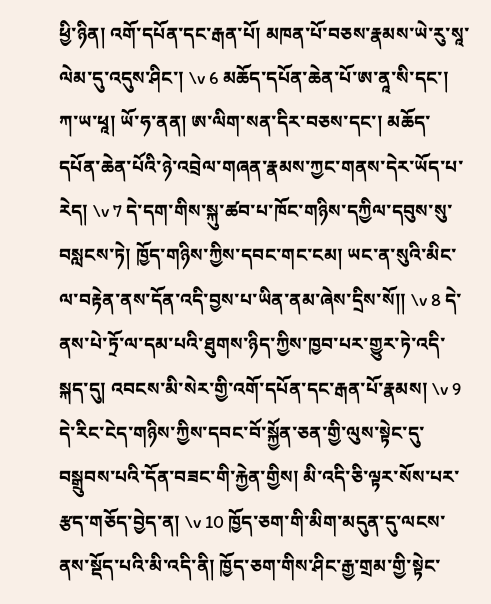ཕྱི་ཉིན། འགོ་དཔོན་དང་རྒན་པོ། མཁན་པོ་བཅས་རྣམས་ཡེ་རུ་སཱ་ལེམ་དུ་འདུས་ཤིང་། \v 6 མཆོད་དཔོན་ཆེན་པོ་ཨ་ནཱ་སི་དང་། ཀ་ཡ་ཕཱ། ཡོ་ཧ་ནན། ཨ་ལིག་སན་དིར་བཅས་དང་། མཆོད་དཔོན་ཆེན་པོའི་ཉེ་འབྲེལ་གཞན་རྣམས་ཀྱང་གནས་དེར་ཡོད་པ་རེད། \v 7 དེ་དག་གིས་སྐུ་ཚབ་པ་ཁོང་གཉིས་དཀྱིལ་དབུས་སུ་བསླངས་ཏེ། ཁྱོད་གཉིས་ཀྱིས་དབང་གང་ངམ། ཡང་ན་སུའི་མིང་ལ་བརྟེན་ནས་དོན་འདི་བྱས་པ་ཡིན་ནམ་ཞེས་དྲིས་སོ།། \v 8 དེ་ནས་པེ་ཏྲོ་ལ་དམ་པའི་ཐུགས་ཉིད་ཀྱིས་ཁྱབ་པར་གྱུར་ཏེ་འདི་སྐད་དུ། འབངས་མི་སེར་གྱི་འགོ་དཔོན་དང་རྒན་པོ་རྣམས། \v 9 དེ་རིང་ངེད་གཉིས་ཀྱིས་དབང་བོ་སྐྱོན་ཅན་གྱི་ལུས་སྟེང་དུ་བསྒྲུབས་པའི་དོན་བཟང་གི་རྐྱེན་གྱིས། མི་འདི་ཅི་ལྟར་སོས་པར་རྩད་གཅོད་བྱེད་ན། \v 10 ཁྱོད་ཅག་གི་མིག་མདུན་དུ་ལངས་ནས་སྡོད་པའི་མི་འདི་ནི། ཁྱོད་ཅག་གིས་ཤིང་རྒྱ་གྲམ་གྱི་སྟེང་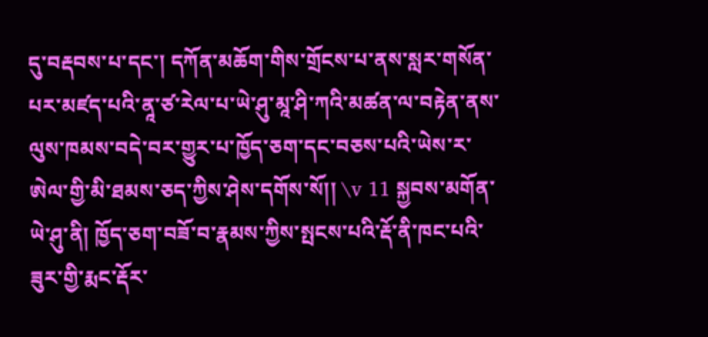དུ་བརྡབས་པ་དང་། དཀོན་མཆོག་གིས་གྲོངས་པ་ནས་སླར་གསོན་པར་མཛད་པའི་ནཱ་ཙ་རེལ་པ་ཡེ་ཤུ་མཱ་ཤི་ཀའི་མཚན་ལ་བརྟེན་ནས་ལུས་ཁམས་བདེ་བར་གྱུར་པ་ཁྱོད་ཅག་དང་བཅས་པའི་ཡེས་ར་ཨེལ་གྱི་མི་ཐམས་ཅད་ཀྱིས་ཤེས་དགོས་སོ།། \v 11 སྐྱབས་མགོན་ཡེ་ཤུ་ནི། ཁྱོད་ཅག་བཟོ་བ་རྣམས་ཀྱིས་སྤངས་པའི་རྡོ་ནི་ཁང་པའི་ཟུར་གྱི་རྨང་རྡོར་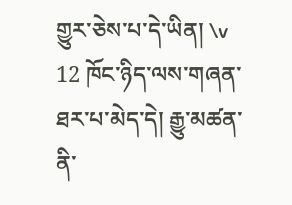གྱུར་ཅེས་པ་དེ་ཡིན། \v 12 ཁོང་ཉིད་ལས་གཞན་ཐར་པ་མེད་དེ། རྒྱུ་མཚན་ནི་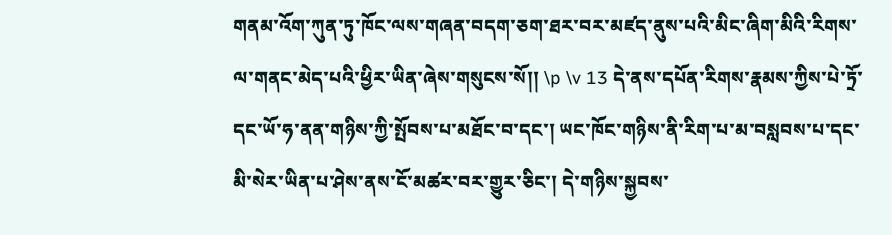གནམ་འོག་ཀུན་ཏུ་ཁོང་ལས་གཞན་བདག་ཅག་ཐར་བར་མཛད་ནུས་པའི་མིང་ཞིག་མིའི་རིགས་ལ་གནང་མེད་པའི་ཕྱིར་ཡིན་ཞེས་གསུངས་སོ།། \p \v 13 དེ་ནས་དཔོན་རིགས་རྣམས་ཀྱིས་པེ་ཏྲོ་དང་ཡོ་ཧ་ནན་གཉིས་ཀྱི་སྤོབས་པ་མཐོང་བ་དང་། ཡང་ཁོང་གཉིས་ནི་རིག་པ་མ་བསླབས་པ་དང་མི་སེར་ཡིན་པ་ཤེས་ནས་ངོ་མཚར་བར་གྱུར་ཅིང་། དེ་གཉིས་སྐྱབས་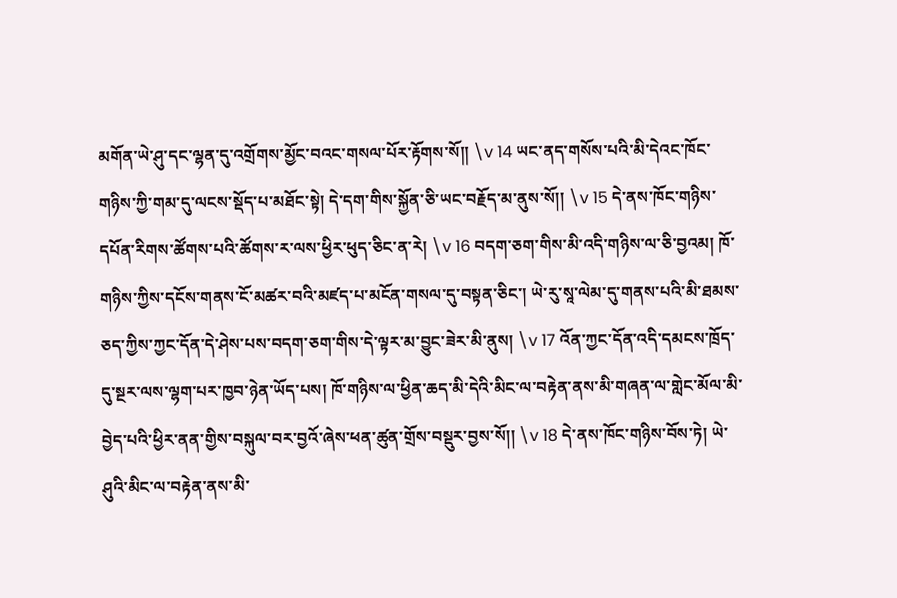མགོན་ཡེ་ཤུ་དང་ལྷན་དུ་འགྲོགས་མྱོང་བའང་གསལ་པོར་རྟོགས་སོ།། \v 14 ཡང་ནད་གསོས་པའི་མི་དེའང་ཁོང་གཉིས་ཀྱི་གམ་དུ་ལངས་སྡོད་པ་མཐོང་སྟེ། དེ་དག་གིས་སྐྱོན་ཅི་ཡང་བརྗོད་མ་ནུས་སོ།། \v 15 དེ་ནས་ཁོང་གཉིས་དཔོན་རིགས་ཚོགས་པའི་ཚོགས་ར་ལས་ཕྱིར་ཕུད་ཅིང་ན་རེ། \v 16 བདག་ཅག་གིས་མི་འདི་གཉིས་ལ་ཅི་བྱའམ། ཁོ་གཉིས་ཀྱིས་དངོས་གནས་ངོ་མཚར་བའི་མཛད་པ་མངོན་གསལ་དུ་བསྟན་ཅིང་། ཡེ་རུ་སཱ་ལེམ་དུ་གནས་པའི་མི་ཐམས་ཅད་ཀྱིས་ཀྱང་དོན་དེ་ཤེས་པས་བདག་ཅག་གིས་དེ་ལྟར་མ་བྱུང་ཟེར་མི་ནུས། \v 17 འོན་ཀྱང་དོན་འདི་དམངས་ཁྲོད་དུ་སྔར་ལས་ལྷག་པར་ཁྱབ་ཉེན་ཡོད་པས། ཁོ་གཉིས་ལ་ཕྱིན་ཆད་མི་དེའི་མིང་ལ་བརྟེན་ནས་མི་གཞན་ལ་གླེང་མོལ་མི་བྱེད་པའི་ཕྱིར་ནན་གྱིས་བསྐུལ་བར་བྱའོ་ཞེས་ཕན་ཚུན་གྲོས་བསྡུར་བྱས་སོ།། \v 18 དེ་ནས་ཁོང་གཉིས་བོས་ཏེ། ཡེ་ཤུའི་མིང་ལ་བརྟེན་ནས་མི་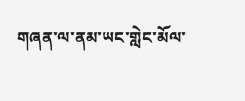གཞན་ལ་ནམ་ཡང་གླེང་མོལ་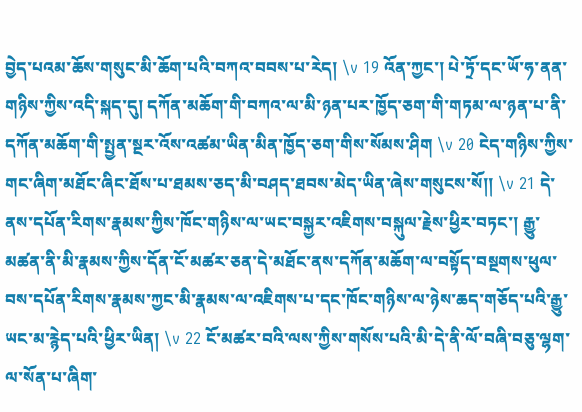བྱེད་པའམ་ཆོས་གསུང་མི་ཆོག་པའི་བཀའ་བབས་པ་རེད། \v 19 འོན་ཀྱང་། པེ་ཏྲོ་དང་ཡོ་ཧ་ནན་གཉིས་ཀྱིས་འདི་སྐད་དུ། དཀོན་མཆོག་གི་བཀའ་ལ་མི་ཉན་པར་ཁྱོད་ཅག་གི་གཏམ་ལ་ཉན་པ་ནི་དཀོན་མཆོག་གི་སྤྱན་སྔར་འོས་འཚམ་ཡིན་མིན་ཁྱོད་ཅག་གིས་སོམས་ཤིག \v 20 ངེད་གཉིས་ཀྱིས་གང་ཞིག་མཐོང་ཞིང་ཐོས་པ་ཐམས་ཅད་མི་བཤད་ཐབས་མེད་ཡིན་ཞེས་གསུངས་སོ།། \v 21 དེ་ནས་དཔོན་རིགས་རྣམས་ཀྱིས་ཁོང་གཉིས་ལ་ཡང་བསྐྱར་འཇིགས་བསྐུལ་རྗེས་ཕྱིར་བཏང་། རྒྱུ་མཚན་ནི་མི་རྣམས་ཀྱིས་དོན་ངོ་མཚར་ཅན་དེ་མཐོང་ནས་དཀོན་མཆོག་ལ་བསྟོད་བསྔགས་ཕུལ་བས་དཔོན་རིགས་རྣམས་ཀྱང་མི་རྣམས་ལ་འཇིགས་པ་དང་ཁོང་གཉིས་ལ་ཉེས་ཆད་གཅོད་པའི་རྒྱུ་ཡང་མ་རྙེད་པའི་ཕྱིར་ཡིན། \v 22 ངོ་མཚར་བའི་ལས་ཀྱིས་གསོས་པའི་མི་དེ་ནི་ལོ་བཞི་བཅུ་ལྷག་ལ་སོན་པ་ཞིག་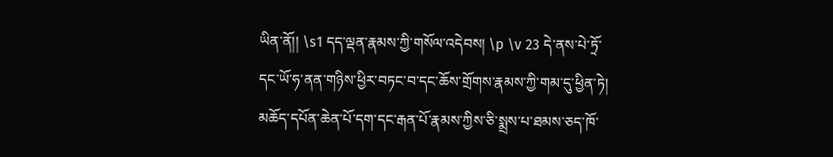ཡིན་ནོ།། \s1 དད་ལྡན་རྣམས་ཀྱི་གསོལ་འདེབས། \p \v 23 དེ་ནས་པེ་ཏྲོ་དང་ཡོ་ཧ་ནན་གཉིས་ཕྱིར་བཏང་བ་དང་ཆོས་གྲོགས་རྣམས་ཀྱི་གམ་དུ་ཕྱིན་ཏེ། མཆོད་དཔོན་ཆེན་པོ་དག་དང་རྒན་པོ་རྣམས་ཀྱིས་ཅི་སྨྲས་པ་ཐམས་ཅད་ཁོ་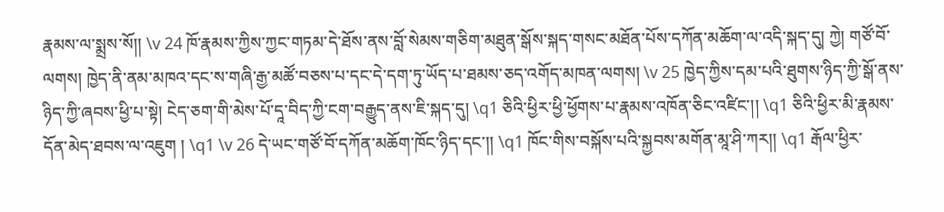རྣམས་ལ་སྨྲས་སོ།། \v 24 ཁོ་རྣམས་ཀྱིས་ཀྱང་གཏམ་དེ་ཐོས་ནས་བློ་སེམས་གཅིག་མཐུན་སྒོས་སྐད་གསང་མཐོན་པོས་དཀོན་མཆོག་ལ་འདི་སྐད་དུ། ཀྱེ། གཙོ་བོ་ལགས། ཁྱེད་ནི་ནམ་མཁའ་དང་ས་གཞི་རྒྱ་མཚོ་བཅས་པ་དང་དེ་དག་ཏུ་ཡོད་པ་ཐམས་ཅད་འགོད་མཁན་ལགས། \v 25 ཁྱེད་ཀྱིས་དམ་པའི་ཐུགས་ཉིད་ཀྱི་སྒོ་ནས་ཉིད་ཀྱི་ཞབས་ཕྱི་པ་སྟེ། ངེད་ཅག་གི་མེས་པོ་དཱ་བིད་ཀྱི་ངག་བརྒྱུད་ནས་ཇི་སྐད་དུ། \q1 ཅིའི་ཕྱིར་ཕྱི་ཕྱོགས་པ་རྣམས་འཁོན་ཅིང་འཛིང་།། \q1 ཅིའི་ཕྱིར་མི་རྣམས་དོན་མེད་ཐབས་ལ་འཇུག ། \q1 \v 26 དེ་ཡང་གཙོ་བོ་དཀོན་མཆོག་ཁོང་ཉིད་དང་།། \q1 ཁོང་གིས་བསྐོས་པའི་སྐྱབས་མགོན་མཱ་ཤི་ཀར།། \q1 རྒོལ་ཕྱིར་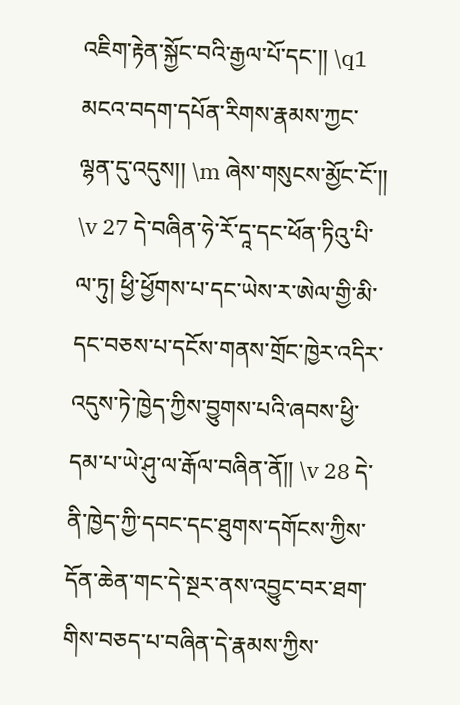འཇིག་རྟེན་སྐྱོང་བའི་རྒྱལ་པོ་དང་།། \q1 མངའ་བདག་དཔོན་རིགས་རྣམས་ཀྱང་ལྷན་དུ་འདུས།། \m ཞེས་གསུངས་མྱོང་ངོ་།། \v 27 དེ་བཞིན་ཧེ་རོ་དཱ་དང་ཕོན་ཏིའུ་པི་ལ་ཏུ། ཕྱི་ཕྱོགས་པ་དང་ཡེས་ར་ཨེལ་གྱི་མི་དང་བཅས་པ་དངོས་གནས་གྲོང་ཁྱེར་འདིར་འདུས་ཏེ་ཁྱེད་ཀྱིས་བྱུགས་པའི་ཞབས་ཕྱི་དམ་པ་ཡེ་ཤུ་ལ་རྒོལ་བཞིན་ནོ།། \v 28 དེ་ནི་ཁྱེད་ཀྱི་དབང་དང་ཐུགས་དགོངས་ཀྱིས་དོན་ཆེན་གང་དེ་སྔར་ནས་འབྱུང་བར་ཐག་གིས་བཅད་པ་བཞིན་དེ་རྣམས་ཀྱིས་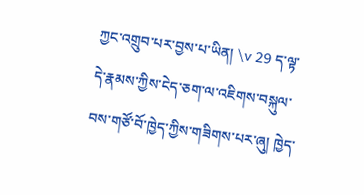ཀྱང་འགྲུབ་པར་བྱས་པ་ཡིན། \v 29 ད་ལྟ་དེ་རྣམས་ཀྱིས་ངེད་ཅག་ལ་འཇིགས་བསྐུལ་བས་གཙོ་བོ་ཁྱེད་ཀྱིས་གཟིགས་པར་ཞུ། ཁྱེད་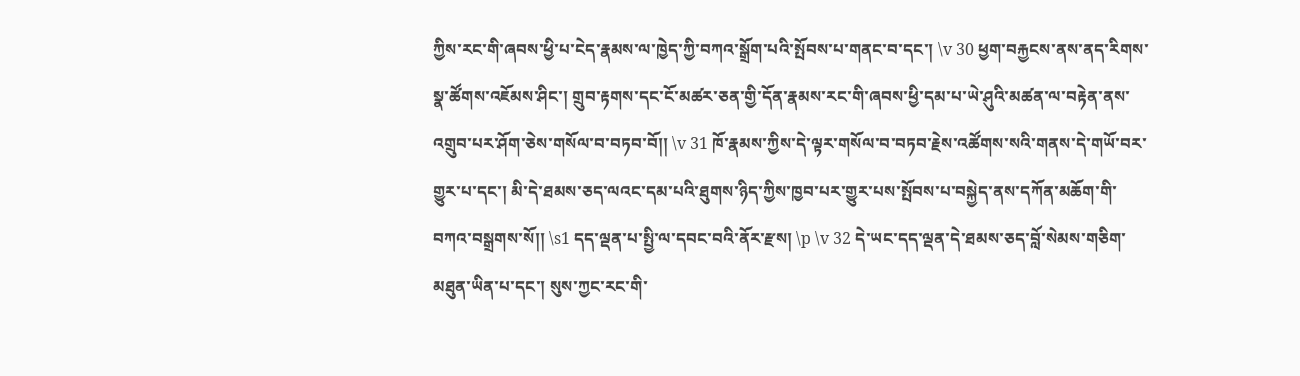ཀྱིས་རང་གི་ཞབས་ཕྱི་པ་ངེད་རྣམས་ལ་ཁྱེད་ཀྱི་བཀའ་སྒྲོག་པའི་སྤོབས་པ་གནང་བ་དང་། \v 30 ཕྱག་བརྐྱངས་ནས་ནད་རིགས་སྣ་ཚོགས་འཇོམས་ཤིང་། གྲུབ་རྟགས་དང་ངོ་མཚར་ཅན་གྱི་དོན་རྣམས་རང་གི་ཞབས་ཕྱི་དམ་པ་ཡེ་ཤུའི་མཚན་ལ་བརྟེན་ནས་འགྲུབ་པར་ཤོག་ཅེས་གསོལ་བ་བཏབ་བོ།། \v 31 ཁོ་རྣམས་ཀྱིས་དེ་ལྟར་གསོལ་བ་བཏབ་རྗེས་འཚོགས་སའི་གནས་དེ་གཡོ་བར་གྱུར་པ་དང་། མི་དེ་ཐམས་ཅད་ལའང་དམ་པའི་ཐུགས་ཉིད་ཀྱིས་ཁྱབ་པར་གྱུར་པས་སྤོབས་པ་བསྐྱེད་ནས་དཀོན་མཆོག་གི་བཀའ་བསྒྲགས་སོ།། \s1 དད་ལྡན་པ་སྤྱི་ལ་དབང་བའི་ནོར་རྫས། \p \v 32 དེ་ཡང་དད་ལྡན་དེ་ཐམས་ཅད་བློ་སེམས་གཅིག་མཐུན་ཡིན་པ་དང་། སུས་ཀྱང་རང་གི་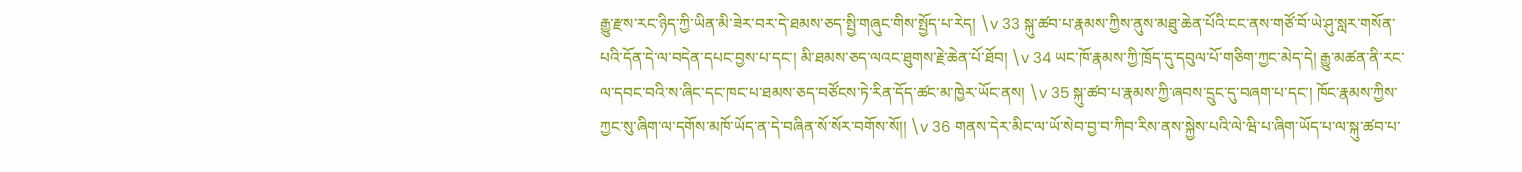རྒྱུ་རྫས་རང་ཉིད་ཀྱི་ཡིན་མི་ཟེར་བར་དེ་ཐམས་ཅད་སྤྱི་གཞུང་གིས་སྤྱོད་པ་རེད། \v 33 སྐུ་ཚབ་པ་རྣམས་ཀྱིས་ནུས་མཐུ་ཆེན་པོའི་ངང་ནས་གཙོ་བོ་ཡེ་ཤུ་སླར་གསོན་པའི་དོན་དེ་ལ་བདེན་དཔང་བྱས་པ་དང་། མི་ཐམས་ཅད་ལའང་ཐུགས་རྗེ་ཆེན་པོ་ཐོབ། \v 34 ཡང་ཁོ་རྣམས་ཀྱི་ཁྲོད་དུ་དབུལ་པོ་གཅིག་ཀྱང་མེད་དེ། རྒྱུ་མཚན་ནི་རང་ལ་དབང་བའི་ས་ཞིང་དང་ཁང་པ་ཐམས་ཅད་བཙོངས་ཏེ་རིན་དོད་ཚང་མ་ཁྱེར་ཡོང་ནས། \v 35 སྐུ་ཚབ་པ་རྣམས་ཀྱི་ཞབས་དྲུང་དུ་བཞག་པ་དང་། ཁོང་རྣམས་ཀྱིས་ཀྱང་སུ་ཞིག་ལ་དགོས་མཁོ་ཡོད་ན་དེ་བཞིན་སོ་སོར་བགོས་སོ།། \v 36 གནས་དེར་མིང་ལ་ཡོ་སེབ་བྱ་བ་ཀིབ་རིས་ནས་སྐྱེས་པའི་ལེ་ཝི་པ་ཞིག་ཡོད་པ་ལ་སྐུ་ཚབ་པ་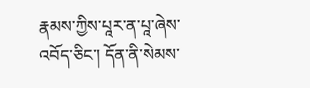རྣམས་ཀྱིས་པཱར་ན་པཱ་ཞེས་འབོད་ཅིང་། དོན་ནི་སེམས་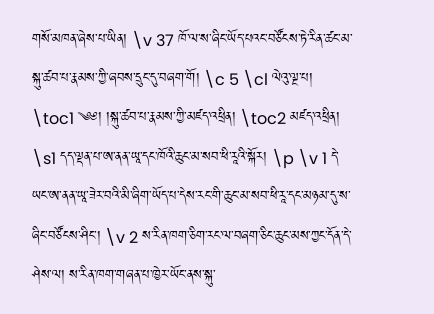གསོ་མཁན་ཞེས་པ་ཡིན། \v 37 ཁོ་ལ་ས་ཞིང་ཡོད་པའང་བཙོངས་ཏེ་རིན་ཚང་མ་སྐུ་ཚབ་པ་རྣམས་ཀྱི་ཞབས་དྲུང་དུ་བཞག་གོ། \c 5 \cl ལེའུ་ལྔ་པ། \toc1 ༄༅། །སྐུ་ཚབ་པ་རྣམས་ཀྱི་མཛད་འཕྲིན། \toc2 མཛད་འཕྲིན། \s1 དད་ལྡན་པ་ཨ་ནན་ཡཱ་དང་ཁོའི་ཆུང་མ་སབ་ཕི་རཱའི་སྐོར། \p \v 1 དེ་ཡང་ཨ་ནན་ཡཱ་ཟེར་བའི་མི་ཞིག་ཡོད་པ་དེས་རང་གི་ཆུང་མ་སབ་ཕི་རཱ་དང་མཉམ་དུ་ས་ཞིང་བཙོངས་ཤིང་། \v 2 ས་རིན་ཁག་ཅིག་རང་ལ་བཞག་ཅིང་ཆུང་མས་ཀྱང་དོན་དེ་ཤེས་ལ། ས་རིན་ཁག་གཞན་པ་ཁྱེར་ཡོང་ནས་སྐུ་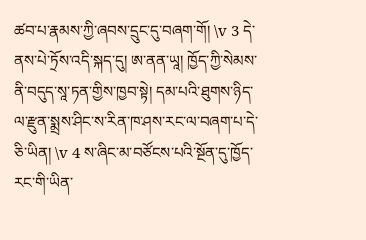ཚབ་པ་རྣམས་ཀྱི་ཞབས་དྲུང་དུ་བཞག་གོ། \v 3 དེ་ནས་པེ་ཏྲོས་འདི་སྐད་དུ། ཨ་ནན་ཡཱ། ཁྱོད་ཀྱི་སེམས་ནི་བདུད་སཱ་ཏན་གྱིས་ཁྱབ་སྟེ། དམ་པའི་ཐུགས་ཉིད་ལ་རྫུན་སྨྲས་ཤིང་ས་རིན་ཁ་ཤས་རང་ལ་བཞག་པ་དེ་ཅི་ཡིན། \v 4 ས་ཞིང་མ་བཙོངས་པའི་སྔོན་དུ་ཁྱོད་རང་གི་ཡིན་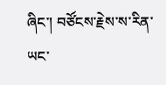ཞིང་། བཙོངས་རྗེས་ས་རིན་ཡང་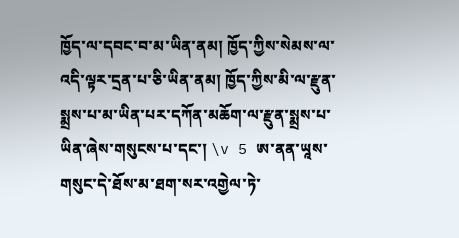ཁྱོད་ལ་དབང་བ་མ་ཡིན་ནམ། ཁྱོད་ཀྱིས་སེམས་ལ་འདི་ལྟར་དྲན་པ་ཅི་ཡིན་ནམ། ཁྱོད་ཀྱིས་མི་ལ་རྫུན་སྨྲས་པ་མ་ཡིན་པར་དཀོན་མཆོག་ལ་རྫུན་སྨྲས་པ་ཡིན་ཞེས་གསུངས་པ་དང་། \v 5 ཨ་ནན་ཡཱས་གསུང་དེ་ཐོས་མ་ཐག་སར་འགྱེལ་ཏེ་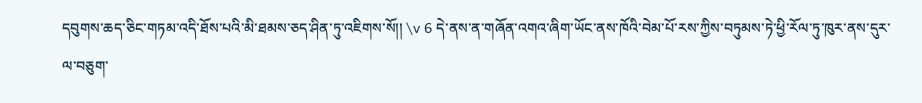དབུགས་ཆད་ཅིང་གཏམ་འདི་ཐོས་པའི་མི་ཐམས་ཅད་ཤིན་ཏུ་འཇིགས་སོ།། \v 6 དེ་ནས་ན་གཞོན་འགའ་ཞིག་ཡོང་ནས་ཁོའི་བེམ་པོ་རས་ཀྱིས་བཏུམས་ཏེ་ཕྱི་རོལ་ཏུ་ཁུར་ནས་དུར་ལ་བཅུག་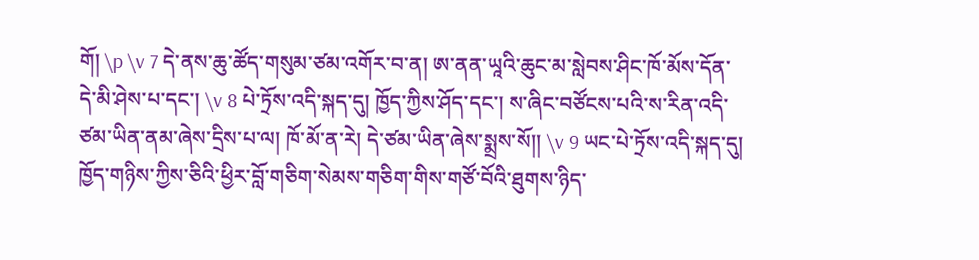གོ། \p \v 7 དེ་ནས་ཆུ་ཚོད་གསུམ་ཙམ་འགོར་བ་ན། ཨ་ནན་ཡཱའི་ཆུང་མ་སླེབས་ཤིང་ཁོ་མོས་དོན་དེ་མི་ཤེས་པ་དང་། \v 8 པེ་ཏྲོས་འདི་སྐད་དུ། ཁྱོད་ཀྱིས་ཤོད་དང་། ས་ཞིང་བཙོངས་པའི་ས་རིན་འདི་ཙམ་ཡིན་ནམ་ཞེས་དྲིས་པ་ལ། ཁོ་མོ་ན་རེ། དེ་ཙམ་ཡིན་ཞེས་སྨྲས་སོ།། \v 9 ཡང་པེ་ཏྲོས་འདི་སྐད་དུ། ཁྱོད་གཉིས་ཀྱིས་ཅིའི་ཕྱིར་བློ་གཅིག་སེམས་གཅིག་གིས་གཙོ་བོའི་ཐུགས་ཉིད་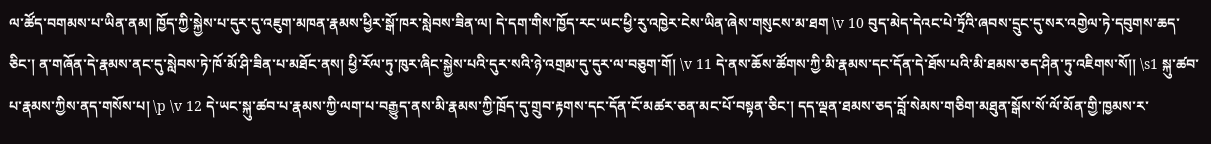ལ་ཚོད་བགམས་པ་ཡིན་ནམ། ཁྱོད་ཀྱི་སྐྱེས་པ་དུར་དུ་འཇུག་མཁན་རྣམས་ཕྱིར་སྒོ་ཁར་སླེབས་ཟིན་ལ། དེ་དག་གིས་ཁྱོད་རང་ཡང་ཕྱི་རུ་འཁྱེར་ངེས་ཡིན་ཞེས་གསུངས་མ་ཐག \v 10 བུད་མེད་དེའང་པེ་ཏྲོའི་ཞབས་དྲུང་དུ་སར་འགྱེལ་ཏེ་དབུགས་ཆད་ཅིང་། ན་གཞོན་དེ་རྣམས་ནང་དུ་སླེབས་ཏེ་ཁོ་མོ་ཤི་ཟིན་པ་མཐོང་ནས། ཕྱི་རོལ་ཏུ་ཁུར་ཞིང་སྐྱེས་པའི་དུར་སའི་ཉེ་འགྲམ་དུ་དུར་ལ་བཅུག་གོ། \v 11 དེ་ནས་ཆོས་ཚོགས་ཀྱི་མི་རྣམས་དང་དོན་དེ་ཐོས་པའི་མི་ཐམས་ཅད་ཤིན་ཏུ་འཇིགས་སོ།། \s1 སྐུ་ཚབ་པ་རྣམས་ཀྱིས་ནད་གསོས་པ། \p \v 12 དེ་ཡང་སྐུ་ཚབ་པ་རྣམས་ཀྱི་ལག་པ་བརྒྱུད་ནས་མི་རྣམས་ཀྱི་ཁྲོད་དུ་གྲུབ་རྟགས་དང་དོན་ངོ་མཚར་ཅན་མང་པོ་བསྟན་ཅིང་། དད་ལྡན་ཐམས་ཅད་བློ་སེམས་གཅིག་མཐུན་སྒོས་སོ་ལོ་མོན་གྱི་ཁྱམས་ར་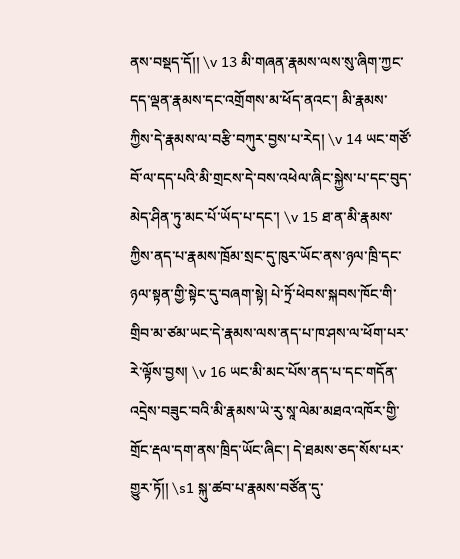ནས་བསྡད་དོ།། \v 13 མི་གཞན་རྣམས་ལས་སུ་ཞིག་ཀྱང་དད་ལྡན་རྣམས་དང་འགྲོགས་མ་ཕོད་ནའང་། མི་རྣམས་ཀྱིས་དེ་རྣམས་ལ་བརྩི་བཀུར་བྱས་པ་རེད། \v 14 ཡང་གཙོ་བོ་ལ་དད་པའི་མི་གྲངས་དེ་བས་འཕེལ་ཞིང་སྐྱེས་པ་དང་བུད་མེད་ཤིན་ཏུ་མང་པོ་ཡོད་པ་དང་། \v 15 ཐ་ན་མི་རྣམས་ཀྱིས་ནད་པ་རྣམས་ཁྲོམ་སྲང་དུ་ཁུར་ཡོང་ནས་ཉལ་ཁྲི་དང་ཉལ་སྟན་གྱི་སྟེང་དུ་བཞག་སྟེ། པེ་ཏྲོ་ཕེབས་སྐབས་ཁོང་གི་གྲིབ་མ་ཙམ་ཡང་དེ་རྣམས་ལས་ནད་པ་ཁ་ཤས་ལ་ཕོག་པར་རེ་ལྟོས་བྱས། \v 16 ཡང་མི་མང་པོས་ནད་པ་དང་གདོན་འདྲེས་བཟུང་བའི་མི་རྣམས་ཡེ་རུ་སཱ་ལེམ་མཐའ་འཁོར་གྱི་གྲོང་རྡལ་དག་ནས་ཁྲིད་ཡོང་ཞིང་། དེ་ཐམས་ཅད་སོས་པར་གྱུར་ཏོ།། \s1 སྐུ་ཚབ་པ་རྣམས་བཙོན་དུ་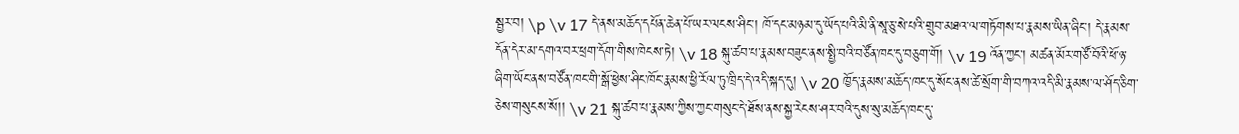སྦྱར་བ། \p \v 17 དེ་ནས་མཆོད་དཔོན་ཆེན་པོ་ཡར་ལངས་ཤིང་། ཁོ་དང་མཉམ་དུ་ཡོད་པའི་མི་ནི་སཱ་ཅུ་སེ་པའི་གྲུབ་མཐའ་ལ་གཏོགས་པ་རྣམས་ཡིན་ཞིང་། དེ་རྣམས་དོན་དེར་མ་དགའ་བར་ཕྲག་དོག་གིས་ཁེངས་ཏེ། \v 18 སྐུ་ཚབ་པ་རྣམས་བཟུང་ནས་སྤྱི་བའི་བཙོན་ཁང་དུ་བཅུག་གོ། \v 19 འོན་ཀྱང་། མཚན་མོར་གཙོ་བོའི་ཕོ་ཉ་ཞིག་ཡོང་ནས་བཙོན་ཁང་གི་སྒོ་ཕྱེས་ཤིང་ཁོང་རྣམས་ཕྱི་རོལ་ཏུ་ཁྲིད་དེ་འདི་སྐད་དུ། \v 20 ཁྱོད་རྣམས་མཆོད་ཁང་དུ་སོང་ནས་ཚེ་སྲོག་གི་བཀའ་འདི་མི་རྣམས་ལ་ཤོད་ཅིག་ཅེས་གསུངས་སོ།། \v 21 སྐུ་ཚབ་པ་རྣམས་ཀྱིས་ཀྱང་གསུང་དེ་ཐོས་ནས་སྐྱ་རེངས་ཤར་བའི་དུས་སུ་མཆོད་ཁང་དུ་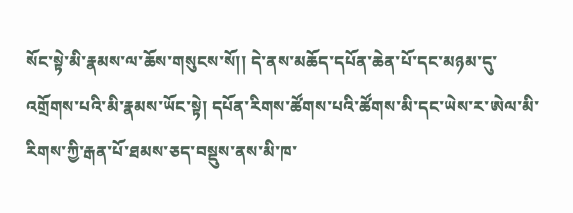སོང་སྟེ་མི་རྣམས་ལ་ཆོས་གསུངས་སོ།། དེ་ནས་མཆོད་དཔོན་ཆེན་པོ་དང་མཉམ་དུ་འགྲོགས་པའི་མི་རྣམས་ཡོང་སྟེ། དཔོན་རིགས་ཚོགས་པའི་ཚོགས་མི་དང་ཡེས་ར་ཨེལ་མི་རིགས་ཀྱི་རྒན་པོ་ཐམས་ཅད་བསྡུས་ནས་མི་ཁ་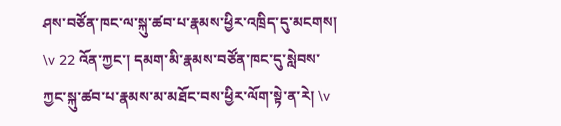ཤས་བཙོན་ཁང་ལ་སྐུ་ཚབ་པ་རྣམས་ཕྱིར་འཁྲིད་དུ་མངགས། \v 22 འོན་ཀྱང་། དམག་མི་རྣམས་བཙོན་ཁང་དུ་སླེབས་ཀྱང་སྐུ་ཚབ་པ་རྣམས་མ་མཐོང་བས་ཕྱིར་ལོག་སྟེ་ན་རེ། \v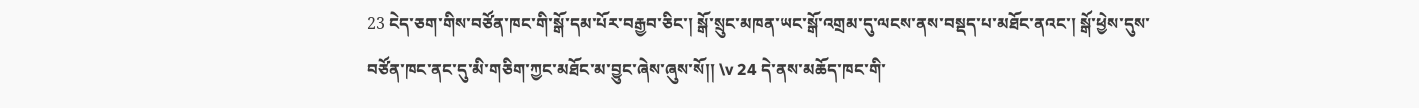23 ངེད་ཅག་གིས་བཙོན་ཁང་གི་སྒོ་དམ་པོར་བརྒྱབ་ཅིང་། སྒོ་སྲུང་མཁན་ཡང་སྒོ་འགྲམ་དུ་ལངས་ནས་བསྡད་པ་མཐོང་ནའང་། སྒོ་ཕྱེས་དུས་བཙོན་ཁང་ནང་དུ་མི་གཅིག་ཀྱང་མཐོང་མ་བྱུང་ཞེས་ཞུས་སོ།། \v 24 དེ་ནས་མཆོད་ཁང་གི་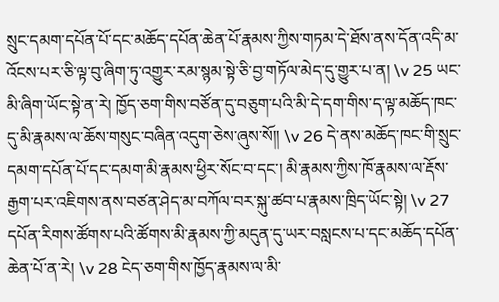སྲུང་དམག་དཔོན་པོ་དང་མཆོད་དཔོན་ཆེན་པོ་རྣམས་ཀྱིས་གཏམ་དེ་ཐོས་ནས་དོན་འདི་མ་འོངས་པར་ཅི་ལྟ་བུ་ཞིག་ཏུ་འགྱུར་རམ་སྙམ་སྟེ་ཅི་བྱ་གཏོལ་མེད་དུ་གྱུར་པ་ན། \v 25 ཡང་མི་ཞིག་ཡོང་སྟེ་ན་རེ། ཁྱོད་ཅག་གིས་བཙོན་དུ་བཅུག་པའི་མི་དེ་དག་གིས་ད་ལྟ་མཆོད་ཁང་དུ་མི་རྣམས་ལ་ཆོས་གསུང་བཞིན་འདུག་ཅེས་ཞུས་སོ།། \v 26 དེ་ནས་མཆོད་ཁང་གི་སྲུང་དམག་དཔོན་པོ་དང་དམག་མི་རྣམས་ཕྱིར་སོང་བ་དང་། མི་རྣམས་ཀྱིས་ཁོ་རྣམས་ལ་རྡོས་རྒྱག་པར་འཇིགས་ནས་བཙན་ཤེད་མ་བཀོལ་བར་སྐུ་ཚབ་པ་རྣམས་ཁྲིད་ཡོང་སྟེ། \v 27 དཔོན་རིགས་ཚོགས་པའི་ཚོགས་མི་རྣམས་ཀྱི་མདུན་དུ་ཡར་བསླངས་པ་དང་མཆོད་དཔོན་ཆེན་པོ་ན་རེ། \v 28 ངེད་ཅག་གིས་ཁྱོད་རྣམས་ལ་མི་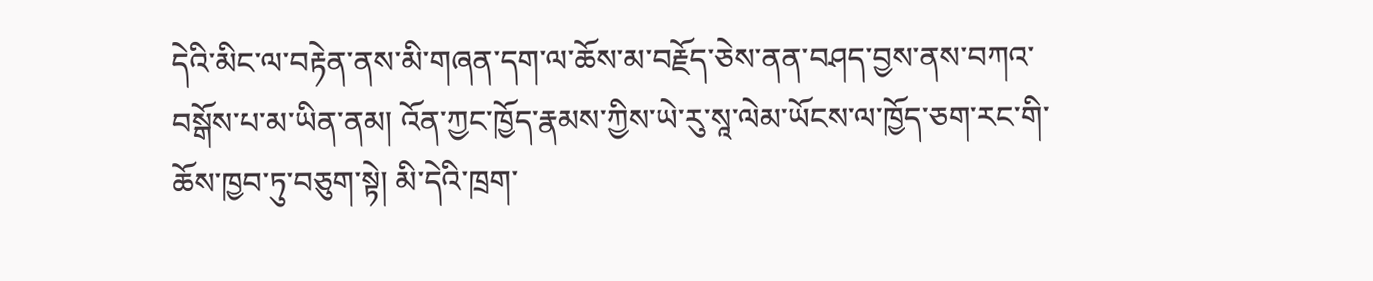དེའི་མིང་ལ་བརྟེན་ནས་མི་གཞན་དག་ལ་ཆོས་མ་བརྗོད་ཅེས་ནན་བཤད་བྱས་ནས་བཀའ་བསྒོས་པ་མ་ཡིན་ནམ། འོན་ཀྱང་ཁྱོད་རྣམས་ཀྱིས་ཡེ་རུ་སཱ་ལེམ་ཡོངས་ལ་ཁྱོད་ཅག་རང་གི་ཆོས་ཁྱབ་ཏུ་བཅུག་སྟེ། མི་དེའི་ཁྲག་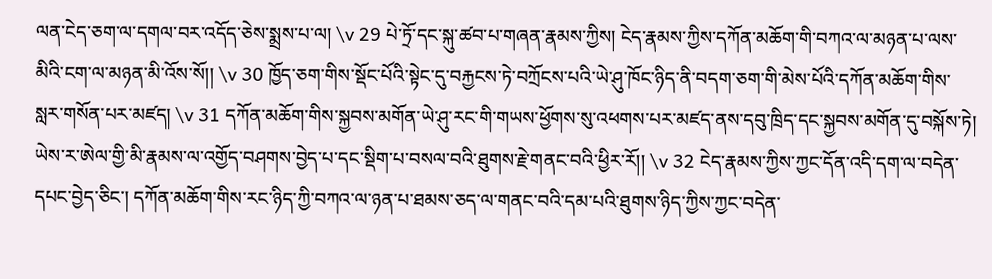ལན་ངེད་ཅག་ལ་དགལ་བར་འདོད་ཅེས་སྨྲས་པ་ལ། \v 29 པེ་ཏྲོ་དང་སྐུ་ཚབ་པ་གཞན་རྣམས་ཀྱིས། ངེད་རྣམས་ཀྱིས་དཀོན་མཆོག་གི་བཀའ་ལ་མཉན་པ་ལས་མིའི་ངག་ལ་མཉན་མི་འོས་སོ།། \v 30 ཁྱོད་ཅག་གིས་སྡོང་པོའི་སྟེང་དུ་བརྐྱངས་ཏེ་བཀྲོངས་པའི་ཡེ་ཤུ་ཁོང་ཉིད་ནི་བདག་ཅག་གི་མེས་པོའི་དཀོན་མཆོག་གིས་སླར་གསོན་པར་མཛད། \v 31 དཀོན་མཆོག་གིས་སྐྱབས་མགོན་ཡེ་ཤུ་རང་གི་གཡས་ཕྱོགས་སུ་འཕགས་པར་མཛད་ནས་དབུ་ཁྲིད་དང་སྐྱབས་མགོན་དུ་བསྐོས་ཏེ། ཡེས་ར་ཨེལ་གྱི་མི་རྣམས་ལ་འགྱོད་བཤགས་བྱེད་པ་དང་སྡིག་པ་བསལ་བའི་ཐུགས་རྗེ་གནང་བའི་ཕྱིར་རོ།། \v 32 ངེད་རྣམས་ཀྱིས་ཀྱང་དོན་འདི་དག་ལ་བདེན་དཔང་བྱེད་ཅིང་། དཀོན་མཆོག་གིས་རང་ཉིད་ཀྱི་བཀའ་ལ་ཉན་པ་ཐམས་ཅད་ལ་གནང་བའི་དམ་པའི་ཐུགས་ཉིད་ཀྱིས་ཀྱང་བདེན་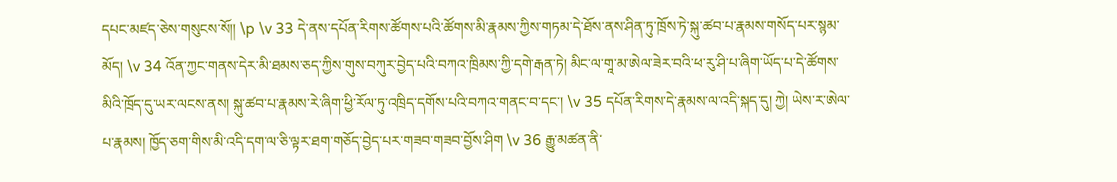དཔང་མཛད་ཅེས་གསུངས་སོ།། \p \v 33 དེ་ནས་དཔོན་རིགས་ཚོགས་པའི་ཚོགས་མི་རྣམས་ཀྱིས་གཏམ་དེ་ཐོས་ནས་ཤིན་ཏུ་ཁྲོས་ཏེ་སྐུ་ཚབ་པ་རྣམས་གསོད་པར་སྙམ་མོད། \v 34 འོན་ཀྱང་གནས་དེར་མི་ཐམས་ཅད་ཀྱིས་གུས་བཀུར་བྱེད་པའི་བཀའ་ཁྲིམས་ཀྱི་དགེ་རྒན་ཏེ། མིང་ལ་གཱ་མ་ཨེལ་ཟེར་བའི་ཕ་རུ་ཤི་པ་ཞིག་ཡོད་པ་དེ་ཚོགས་མིའི་ཁྲོད་དུ་ཡར་ལངས་ནས། སྐུ་ཚབ་པ་རྣམས་རེ་ཞིག་ཕྱི་རོལ་ཏུ་འཁྲིད་དགོས་པའི་བཀའ་གནང་བ་དང་། \v 35 དཔོན་རིགས་དེ་རྣམས་ལ་འདི་སྐད་དུ། ཀྱེ། ཡེས་ར་ཨེལ་པ་རྣམས། ཁྱོད་ཅག་གིས་མི་འདི་དག་ལ་ཅི་ལྟར་ཐག་གཅོད་བྱེད་པར་གཟབ་གཟབ་བྱོས་ཤིག \v 36 རྒྱུ་མཚན་ནི་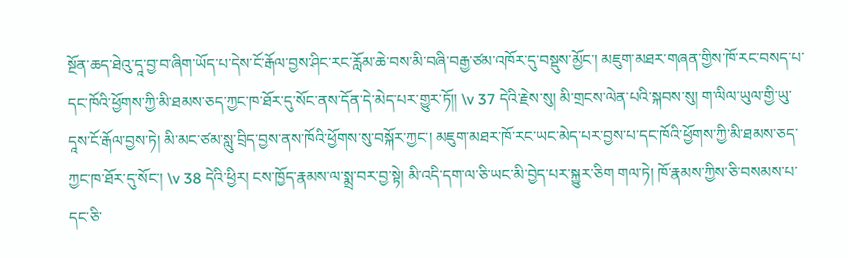སྔོན་ཆད་ཐེའུ་དཱ་བྱ་བ་ཞིག་ཡོད་པ་དེས་ངོ་རྒོལ་བྱས་ཤིང་རང་རློམ་ཆེ་བས་མི་བཞི་བརྒྱ་ཙམ་འཁོར་དུ་བསྡུས་མྱོང་། མཇུག་མཐར་གཞན་གྱིས་ཁོ་རང་བསད་པ་དང་ཁོའི་ཕྱོགས་ཀྱི་མི་ཐམས་ཅད་ཀྱང་ཁ་ཐོར་དུ་སོང་ནས་དོན་དེ་མེད་པར་གྱུར་ཏོ།། \v 37 དེའི་རྗེས་སུ། མི་གྲངས་ལེན་པའི་སྐབས་སུ། ག་ལིལ་ཡུལ་གྱི་ཡུ་དཱས་ངོ་རྒོལ་བྱས་ཏེ། མི་མང་ཙམ་སླུ་བྲིད་བྱས་ནས་ཁོའི་ཕྱོགས་སུ་བསྐོར་ཀྱང་། མཇུག་མཐར་ཁོ་རང་ཡང་མེད་པར་བྱས་པ་དང་ཁོའི་ཕྱོགས་ཀྱི་མི་ཐམས་ཅད་ཀྱང་ཁ་ཐོར་དུ་སོང་། \v 38 དེའི་ཕྱིར། ངས་ཁྱོད་རྣམས་ལ་སྨྲ་བར་བྱ་སྟེ། མི་འདི་དག་ལ་ཅི་ཡང་མི་བྱེད་པར་སྐྱུར་ཅིག གལ་ཏེ། ཁོ་རྣམས་ཀྱིས་ཅི་བསམས་པ་དང་ཅི་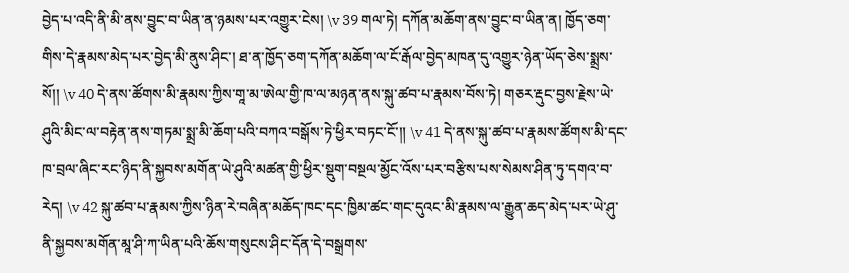བྱེད་པ་འདི་ནི་མི་ནས་བྱུང་བ་ཡིན་ན་ཉམས་པར་འགྱུར་ངེས། \v 39 གལ་ཏེ། དཀོན་མཆོག་ནས་བྱུང་བ་ཡིན་ན། ཁྱོད་ཅག་གིས་དེ་རྣམས་མེད་པར་བྱེད་མི་ནུས་ཤིང་། ཐ་ན་ཁྱོད་ཅག་དཀོན་མཆོག་ལ་ངོ་རྒོལ་བྱེད་མཁན་དུ་འགྱུར་ཉེན་ཡོད་ཅེས་སྨྲས་སོ།། \v 40 དེ་ནས་ཚོགས་མི་རྣམས་ཀྱིས་གཱ་མ་ཨེལ་གྱི་ཁ་ལ་མཉན་ནས་སྐུ་ཚབ་པ་རྣམས་བོས་ཏེ། གཅར་རྡུང་བྱས་རྗེས་ཡེ་ཤུའི་མིང་ལ་བརྟེན་ནས་གཏམ་སྨྲ་མི་ཆོག་པའི་བཀའ་བསྒོས་ཏེ་ཕྱིར་བཏང་ངོ་༎ \v 41 དེ་ནས་སྐུ་ཚབ་པ་རྣམས་ཚོགས་མི་དང་ཁ་བྲལ་ཞིང་རང་ཉིད་ནི་སྐྱབས་མགོན་ཡེ་ཤུའི་མཚན་གྱི་ཕྱིར་སྡུག་བསྔལ་མྱོང་འོས་པར་བརྩིས་པས་སེམས་ཤིན་ཏུ་དགའ་བ་རེད། \v 42 སྐུ་ཚབ་པ་རྣམས་ཀྱིས་ཉིན་རེ་བཞིན་མཆོད་ཁང་དང་ཁྱིམ་ཚང་གང་དུའང་མི་རྣམས་ལ་རྒྱུན་ཆད་མེད་པར་ཡེ་ཤུ་ནི་སྐྱབས་མགོན་མཱ་ཤི་ཀ་ཡིན་པའི་ཆོས་གསུངས་ཤིང་དོན་དེ་བསྒྲགས་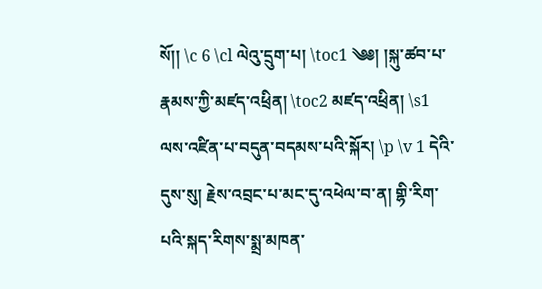སོ།། \c 6 \cl ལེའུ་དྲུག་པ། \toc1 ༄༅། །སྐུ་ཚབ་པ་རྣམས་ཀྱི་མཛད་འཕྲིན། \toc2 མཛད་འཕྲིན། \s1 ལས་འཛིན་པ་བདུན་བདམས་པའི་སྐོར། \p \v 1 དེའི་དུས་སུ། རྗེས་འབྲང་པ་མང་དུ་འཕེལ་བ་ན། གྷི་རིག་པའི་སྐད་རིགས་སྨྲ་མཁན་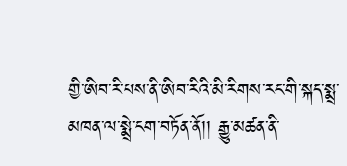གྱི་ཨིབ་རི་པས་ནི་ཨིབ་རིའི་མི་རིགས་རང་གི་སྐད་སྨྲ་མཁན་ལ་སྨྲེ་ངག་བཏོན་ནོ།། རྒྱུ་མཚན་ནི་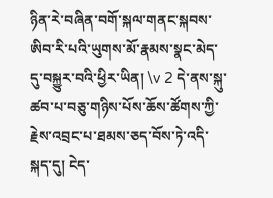ཉིན་རེ་བཞིན་བགོ་སྐལ་གནང་སྐབས་ཨིབ་རི་པའི་ཡུགས་མོ་རྣམས་སྣང་མེད་དུ་བསྐྱུར་བའི་ཕྱིར་ཡིན། \v 2 དེ་ནས་སྐུ་ཚབ་པ་བཅུ་གཉིས་པོས་ཆོས་ཚོགས་ཀྱི་རྗེས་འབྲང་པ་ཐམས་ཅད་བོས་ཏེ་འདི་སྐད་དུ། ངེད་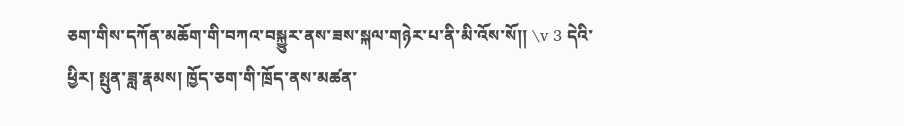ཅག་གིས་དཀོན་མཆོག་གི་བཀའ་བསྐྱུར་ནས་ཟས་སྐལ་གཉེར་པ་ནི་མི་འོས་སོ།། \v 3 དེའི་ཕྱིར། སྤུན་ཟླ་རྣམས། ཁྱོད་ཅག་གི་ཁྲོད་ནས་མཚན་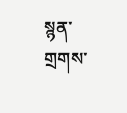སྙན་གྲགས་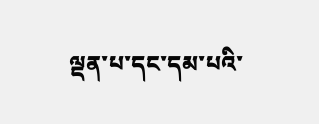ལྡན་པ་དང་དམ་པའི་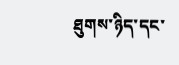ཐུགས་ཉིད་དང་